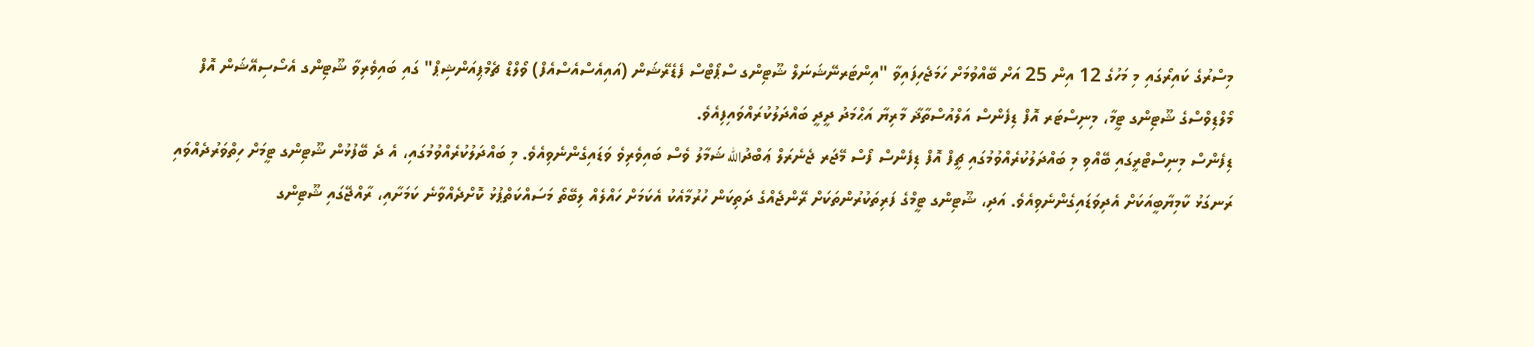މިސްރުގެ ކައިރޯގައި މި މަހުގެ 12 އިން 25 އަށް ބޭއްވުމަށް ހަމަޖެހިފައިވާ "އިންޓަރނޭޝަނަލް ޝޫޓިންގ ސްޕޯޓްސް ފެޑެރޭޝަން (އައިއެސްއެސްއެފް) ވޯލްޑް ޗެމްޕިއަންޝިޕް" ގައި ބައިވެރިވާ ޝޫޓިންގ އެސޯސިއޭޝަން އޮފް މޯލްޑިވްސްގެ ޝޫޓިންގ ޓީމާ، މިނިސްޓަރ އޮފް ޑިފެންސް އަލްއުސްތާޛާ މާރިޔާ އަޙްމަދު ދީދީ ބައްދަލުކުރައްވައިފިއެވެ.
ޑިފެންސް މިނިސްޓްރީގައި ބޭއްވި މި ބައްދަލުކުރެއްވުމުގައި ޗީފް އޮފް ޑިފެންސް ފޯސް މޭޖަރ ޖެނެރަލް ޢަބްދުالله ޝަމާލު ވެސް ބައިވެރިވެ ވަޑައިގެންނެވިއެވެ. މި ބައްދަލުކުރެއްވުމުގައި، އެ ދެ ބޭފުޅުން ޝޫޓިންގ ޓީމަށް ހިތްވަރުދެއްވައި ރަނގަޅު ކާމިޔާބީއަކަށް އެދިވަޑައިގެންނެވިއެވެ. އަދި، ޝޫޓިންގ ޓީމްގެ ފަރިތަކުރުންތަކަށް ރޭންޖެއްގެ ދަތިކަން ހުރުމާއެކު އެކަމަށް ހައްލެއް ލިބޭތޯ މަސައްކަތްޕުޅު ކޮށްދެއްވާނެ ކަމަށާއި، ރާއްޖޭގައި ޝޫޓިންގ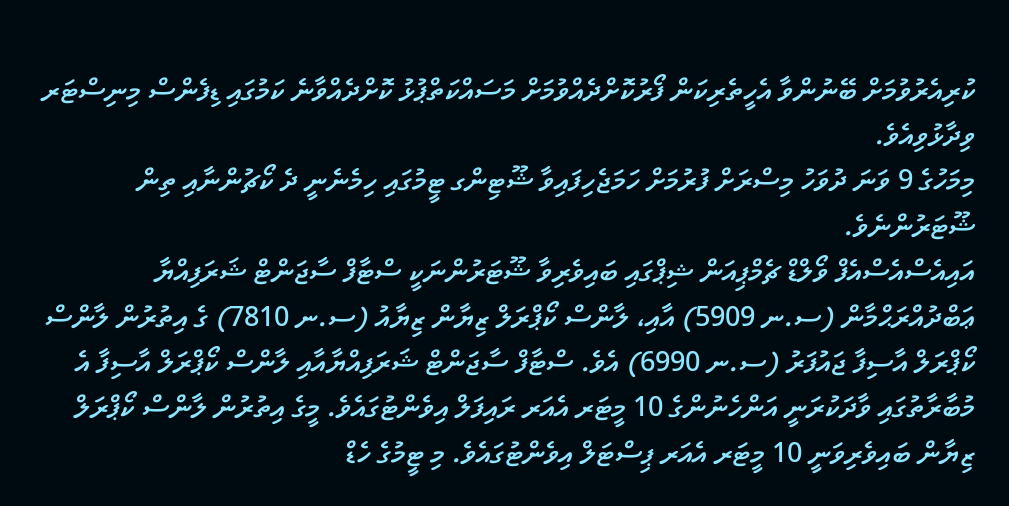ކުރިއެރުވުމަށް ބޭނުންވާ އެހީތެރިކަން ފޯރުކޮށްދެއްވުމަށް މަސައްކަތްޕުޅު ކޮށްދެއްވާނެ ކަމުގައި ޑިފެންސް މިނިސްޓަރ ވިދާޅުވިއެވެ.
މިމަހުގެ 9 ވަނަ ދުވަހު މިސްރަށް ފުރުމަށް ހަމަޖެހިފައިވާ ޝޫޓިންގ ޓީމުގައި ހިމެނެނީ ދެ ކޯޗުންނާއި ތިން ޝޫޓަރުންނެވެ.
އައިއެސްއެސްއެފް ވޯލްޑް ޗެމްޕިއަން ޝިޕްގައި ބައިވެރިވާ ޝޫޓަރުންނަކީ ސްޓާފް ސާޖަންޓް ޝަރަފިއްޔާ ޢަބްދުއްރަޙްމާން (ސ.ނ 5909) އާއި، ލާންސް ކޯޕްރަލް ޒިޔާން ޒިޔާއު (ސ.ނ 7810) ގެ އިތުރުން ލާންސް ކޯޕްރަލް އާސިފާ ޖައުފަރު (ސ.ނ 6990) އެވެ. ސްޓާފް ސާޖަންޓް ޝަރަފިއްޔާއާއި ލާންސް ކޯޕްރަލް އާސިފާ އެ މުބާރާތުގައި ވާދަކުރަނީ އަންހެނުންގެ 10 މީޓަރ އެއަރ ރައިފަލް އިވެންޓުގައެވެ. މީގެ އިތުރުން ލާންސް ކޯޕްރަލް ޒިޔާން ބައިވެރިވަނީ 10 މީޓަރ އެއަރ ޕިސްޓަލް އިވެންޓުގައެވެ. މި ޓީމުގެ ހެޑް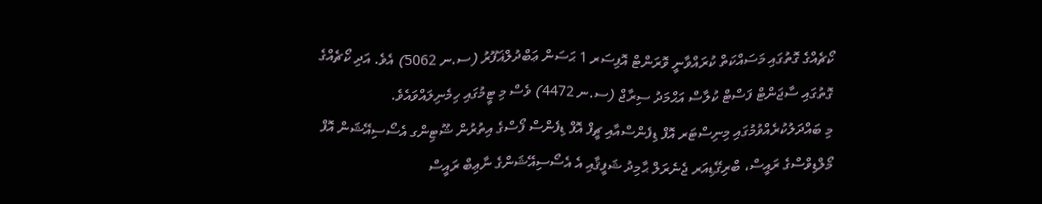ކޯޗެއްގެ ގޮތުގައި މަސައްކަތް ކުރައްވާނީ ވޮރަންޓް އޮފިސަރ 1 ޙަސަން ޢަބްދުލްޣަފޫރު (ސ.ނ 5062) އެވެ. އަދި ކޯޗެއްގެ ގޮތުގައި ސާޖަންޓް ފަސްޓް ކުލާސް އަޙްމަދު ސިރާޖް (ސ.ނ 4472) ވެސް މި ޓީމުގައި ހިމެނިލައްވައެވެ.
މި ބައްދަލުކުރެއްވުމުގައި މިނިސްޓަރ އޮފް ޑިފެންސްއާއި ޗީފް އޮފް ޑިފެންސް ފޯސްގެ އިތުރުން ޝޫޓިންގ އެސޯސިއޭޝަން އޮފް މޯލްޑިވްސްގެ ރައީސް، ބްރިގޭޑިއަރ ޖެނެރަލް ޙާމިދު ޝަފީޤާއި އެ އެސޯސިއޭޝަންގެ ނާޢިބް ރައީސް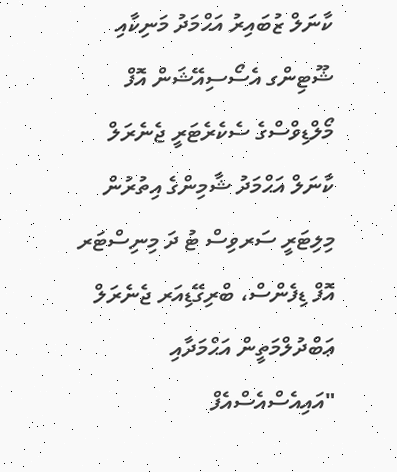ކާނަލް ޒުބައިރު އަޙްމަދު މަނިކާއި ޝޫޓިންގ އެސޯސިއޭޝަން އޮފް މޯލްޑިވްސްގެ ސެކެރެޓަރީ ޖެނެރަލް ކާނަލް އަޙްމަދު ޝާމިންގެ އިތުރުން މިލިޓަރީ ސަރވިސް ޓު ދަ މިނިސްޓަރ އޮފް ޑިފެންސް، ބްރިގޭޑިއަރ ޖެނެރަލް ޢަބްދުލްމަތީން އަޙްމަދާއި "އައިއެސްއެސްއެފް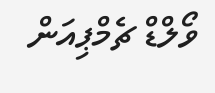ވޯލްޑް ޗެމްޕިއަން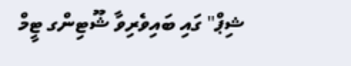ޝިޕް" ގައި ބައިވެރިވާ ޝޫޓިންގ ޓީމް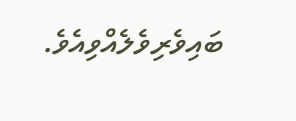ބައިވެރިވެލެއްވިއެވެ.